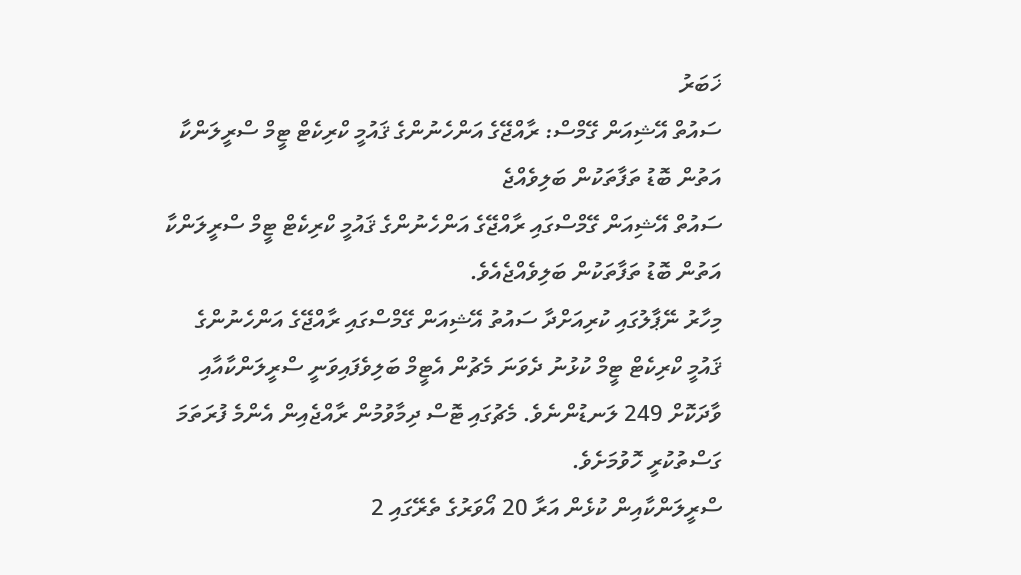ޚަބަރު
ސައުތް އޭޝިއަން ގޭމްސް: ރާއްޖޭގެ އަންހެނުންގެ ޤައުމީ ކްރިކެޓް ޓީމް ސްރީލަންކާ އަތުން ބޮޑު ތަފާތަކުން ބަލިވެއްޖެ
ސައުތް އޭޝިއަން ގޭމްސްގައި ރާއްޖޭގެ އަންހެނުންގެ ޤައުމީ ކްރިކެޓް ޓީމް ސްރީލަންކާ އަތުން ބޮޑު ތަފާތަކުން ބަލިވެއްޖެއެވެ.
މިހާރު ނޭޕާލުގައި ކުރިއަށްދާ ސައުތު އޭޝިއަން ގޭމްސްގައި ރާއްޖޭގެ އަންހެނުންގެ ޤައުމީ ކްރިކެޓް ޓީމް ކުޅުނު ދެވަނަ މެޗުން އެޓީމް ބަލިވެފައިވަނީ ސްރީލަންކާއާއި ވާދަކޮށް 249 ލަނޑުންނެވެ. މެޗުގައި ޓޮސް ދިމާވުމުން ރާއްޖެއިން އެންމެ ފުރަތަމަ ގަސްތުކުރީ ހޮވުމަށެވެ.
ސްރީލަންކާއިން ކުޅެން އަރާ 20 އޯވަރުގެ ތެރޭގައި 2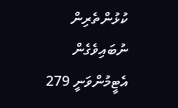ކުޅުންތެރިން ނުބައިވެގެން އެޓީމުންވަނީ 279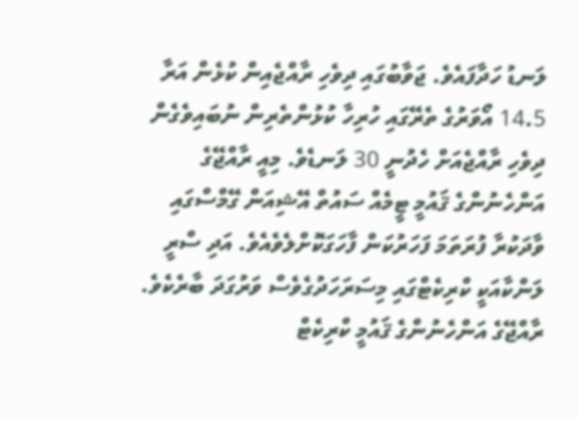ލަނޑު ހަދާފައެވެ. ޖަވާބުގައި ދިވެހި ރާއްޖެއިން ކުޅެން އަރާ 14.5 އޯވަރުގެ ތެރޭގައި ހުރިހާ ކުޅުންތެރިން ނުބައިވެގެން ދިވެހި ރާއްޖެއަށް ހެދުނީ 30 ލަނޑެވެ. މިއީ ރާއްޖޭގެ އަންހެނުންގެ ޤައުމީ ޓީމެއް ސައުތް އޭޝިއަން ގޭމްސްގައި ވާދަކުރާ ފުރަތަމަ ފަހަރުކަން ފާހަގަކޮށްލެވެއެވެ. އަދި ސްރީ ލަންކާއަކީ ކްރިކެޓްގައި މިސަރަހަދުގެވެސް ވަރުގަދަ ބާރެކެވެ.
ރާއްޖޭގެ އަންހެނުންގެ ޤައުމީ ކްރިކެޓް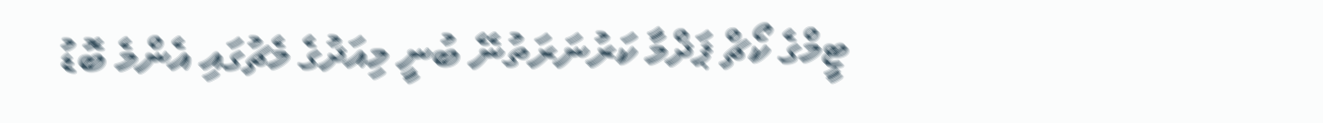ޓީމްގެ ކޯޗް ޕަދްމާ ކަރުނަރަތުނޭ ބުނީ މިއަދުގެ މެޗުގައި އެންމެ ބޮޑު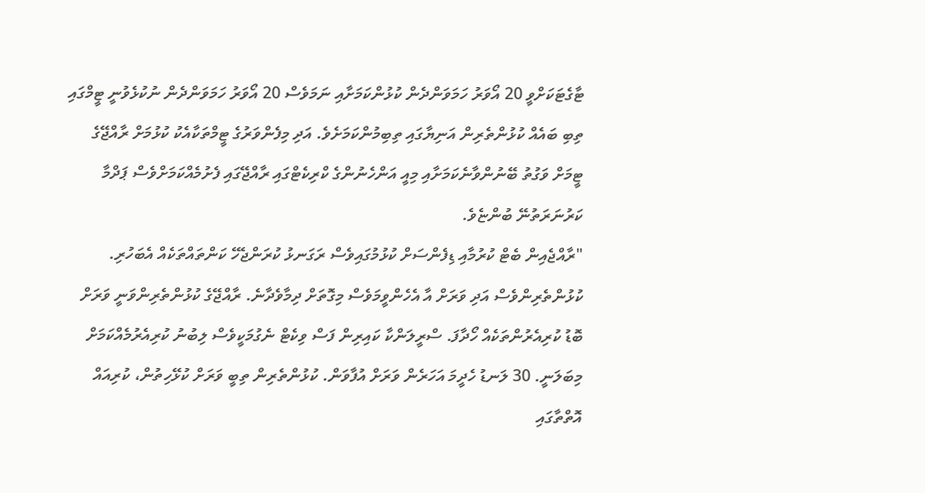ޓާގެޓަކަށްވީ 20 އޯވަރު ހަމަވަންދެން ކުޅުންކަމަށާއި ނަމަވެސް 20 އޯވަރު ހަމަވަންދެން ނުކުޅެވުނީ ޓީމްގައި ތިބި ބައެއް ކުޅުންތެރިން އަނިޔާގައި ތިބިމުންކަމަށެވެ. އަދި މިފެންވަރުގެ ޓީމްތަކާއެކު ކުޅުމަށް ރާއްޖޭގެ ޓީމަށް ވަގުތު ބޭނުންވާނެކަމަށާއި މިއީ އަންހެނުންގެ ކްރިކެޓްގައި ރާއްޖޭގައި ފެށުމެއްކަމަށްވެސް ޕަދްމާ ކަރުނަރަތުނޭ ބުންޏެވެ.
"ރާއްޖެއިން ބެޓް ކުރުމާއި ޑިފެންސަށް ކުޅުމުގައިވެސް ރަގަނޅު ކުރަންޖެހޭ ކަންތައްތަކެއް އެބަހުރި. ކުޅުންތެރިންވެސް އަދި ވަރަށް އާ އެހެންވީމަވެސް މިގޮތަށް ދިމާވެދާނެ. ރާއްޖޭގެ ކުޅުންތެރިންވަނީ ވަރަށް ބޮޑު ކުރިއެރުންތަކެއް ހޯދާފަ. ސްރީލަންކާ ކައިރިން ފަސް ވިކެޓް ނެގުމަކީވެސް ލިބުނު ކުރިއެރުމެއްކަމަށް މިބަލަނީ. 30 ލަނޑު ހެދީމަ އަހަރެން ވަރަށް އުފާވަން. ކުޅުންތެރިން ތިބީ ވަރަށް ކުޅޭހިތުން، ކުރިއައް އޮތްތާގައި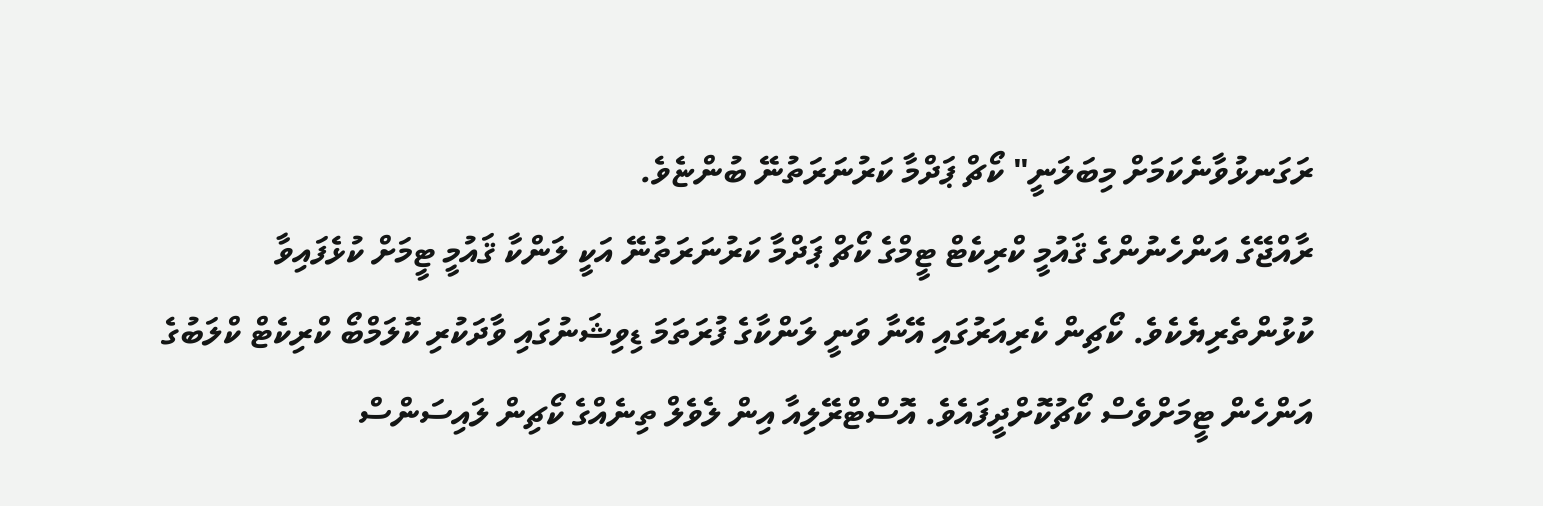ރަގަނޅުވާނެކަމަށް މިބަލަނީ" ކޯޗް ޕަދްމާ ކަރުނަރަތުނޭ ބުންޏެވެ.
ރާއްޖޭގެ އަންހެނުންގެ ޤައުމީ ކްރިކެޓް ޓީމްގެ ކޯޗް ޕަދްމާ ކަރުނަރަތުނޭ އަކީ ލަންކާ ޤައުމީ ޓީމަށް ކުޅެފައިވާ ކުޅުންތެރިޔެކެވެ. ކޯޗިން ކެރިއަރުގައި އޭނާ ވަނީ ލަންކާގެ ފުރަތަމަ ޑިވިޝަނުގައި ވާދަކުރި ކޮލަމްބޯ ކްރިކެޓް ކްލަބުގެ އަންހެން ޓީމަށްވެސް ކޯޗުކޮށްދީފައެވެ. އޮސްޓްރޭލިއާ އިން ލެވެލް ތިނެއްގެ ކޯޗިން ލައިސަންސް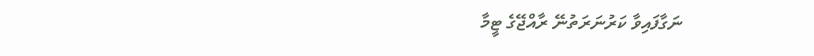ނަގާފައިވާ ކަރުނަރަތުނޭ ރާއްޖޭގެ ޓީމާ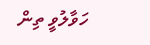ހަވާލުވީ ތިން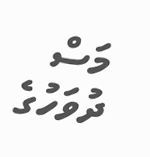މަސް ދުވަހުގެ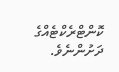ކޮންޓްރެކްޓެއްގެ ދަށުންނެވެ.